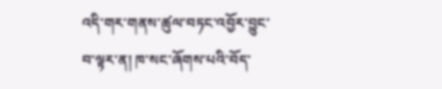འདི་གར་གནས་ཚུལ་བཏང་འབྱོར་བྱུང་བ་ལྟར་ན། ཁ་སང་ཞོགས་པའི་བོད་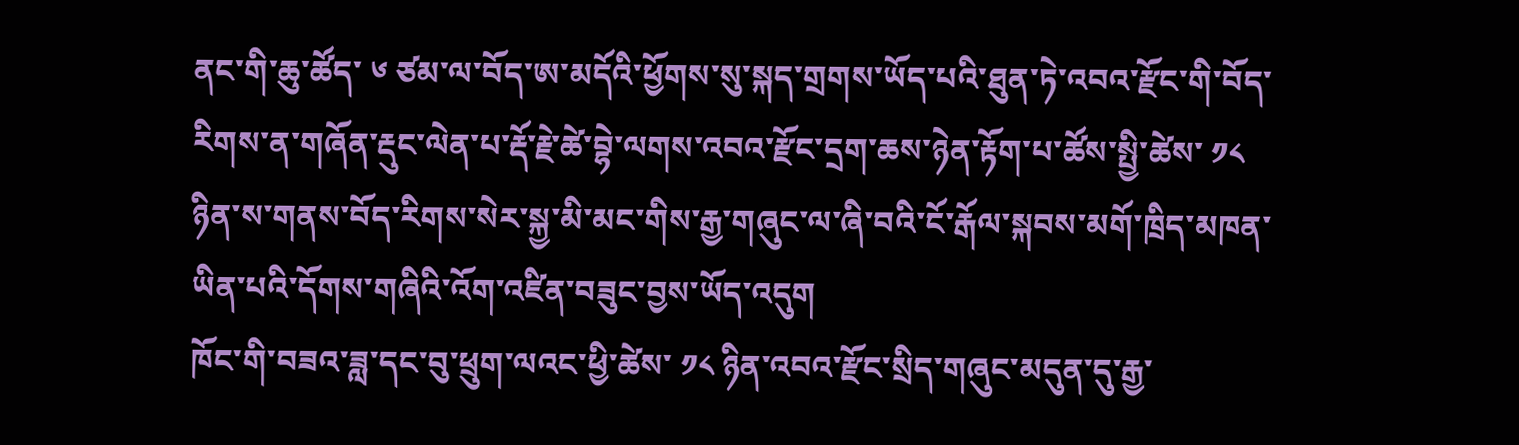ནང་གི་ཆུ་ཚོད་ ༦ ཙམ་ལ་བོད་ཨ་མདོའི་ཕྱོགས་སུ་སྐད་གྲགས་ཡོད་པའི་ཐུན་ཏེ་འབའ་རྫོང་གི་བོད་རིགས་ན་གཞོན་རྡུང་ལེན་པ་རྡོ་རྗེ་ཚེ་བྷེ་ལགས་འབའ་རྫོང་དྲག་ཆས་ཉེན་རྟོག་པ་ཚོས་སྤྱི་ཚེས་ ༡༨ ཉིན་ས་གནས་བོད་རིགས་སེར་སྐྱ་མི་མང་གིས་རྒྱ་གཞུང་ལ་ཞི་བའི་ངོ་རྒོལ་སྐབས་མགོ་ཁྲིད་མཁན་ཡིན་པའི་དོགས་གཞིའི་འོག་འཛིན་བཟུང་བྱས་ཡོད་འདུག
ཁོང་གི་བཟའ་ཟླ་དང་བུ་ཕྲུག་ལའང་ཕྱི་ཚེས་ ༡༨ ཉིན་འབའ་རྫོང་སྲིད་གཞུང་མདུན་དུ་རྒྱ་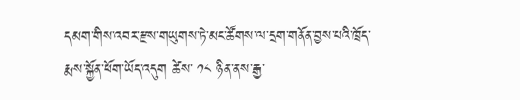དམག་གིས་འབར་རྫས་གཡུགས་ཏེ་མང་ཚོགས་ལ་དྲག་གནོན་བྱས་པའི་ཁྲོད་རྨས་སྐྱོན་ཕོག་ཡོད་འདུག ཚེས་ ༡༨ ཉིན་ནས་རྒྱ་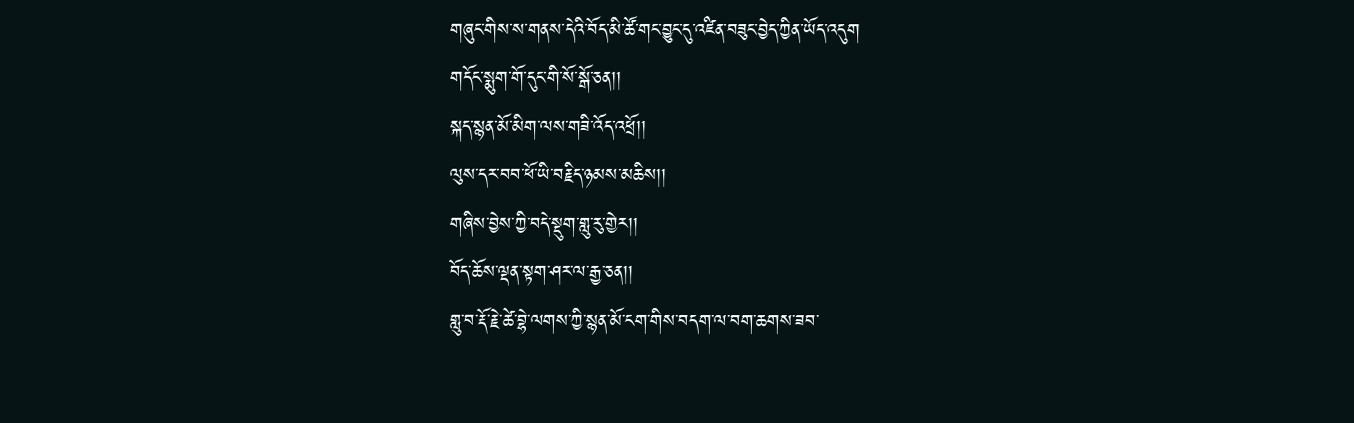གཞུང་གིས་ས་གནས་དེའི་བོད་མི་ཚོ་གང་བྱུང་དུ་འཛིན་བཟུང་བྱེད་ཀྱིན་ཡོད་འདུག
གདོང་སྨུག་གོ་དུང་གི་སོ་སྒོ་ཅན།།
སྐད་སྙན་མོ་མིག་ལས་གཟི་འོད་འཕྲོ།།
ལུས་དར་བབ་ཕོ་ཡི་བརྗིད་ཉམས་མཆིས།།
གཞིས་བྱེས་ཀྱི་བདེ་སྡུག་གླུ་རུ་གྱེར།།
བོད་ཆོས་ལྡན་སྟག་ཤར་ལ་རྒྱ་ཅན།།
གླུ་བ་རྡོ་རྗེ་ཚེ་བྷེ་ལགས་ཀྱི་སྙན་མོ་ངག་གིས་བདག་ལ་བག་ཆགས་ཟབ་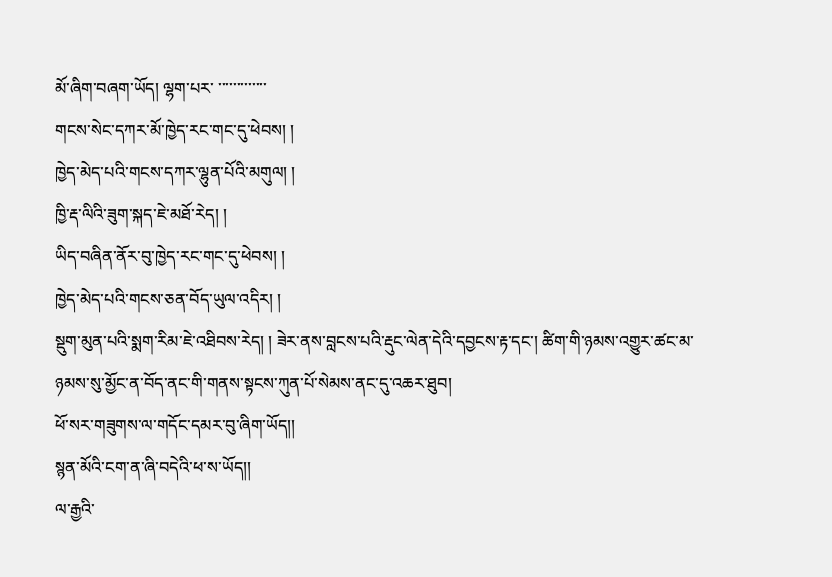མོ་ཞིག་བཞག་ཡོད། ལྷག་པར་ ་་་་་་་་་་་་་
གངས་སེང་དཀར་མོ་ཁྱེད་རང་གང་དུ་ཕེབས། །
ཁྱེད་མེད་པའི་གངས་དཀར་ལྷུན་པོའི་མགུལ། །
ཁྱི་རྡ་ལིའི་ཟུག་སྐད་ཇེ་མཐོ་རེད། །
ཡིད་བཞིན་ནོར་བུ་ཁྱེད་རང་གང་དུ་ཕེབས། །
ཁྱེད་མེད་པའི་གངས་ཅན་བོད་ཡུལ་འདིར། །
སྡུག་མུན་པའི་སྨག་རིམ་ཇེ་འཐིབས་རེད། ། ཟེར་ནས་བླངས་པའི་རྡུང་ལེན་དེའི་དབྱངས་རྟ་དང་། ཚིག་གི་ཉམས་འགྱུར་ཚང་མ་ཉམས་སུ་མྱོང་ན་བོད་ནང་གི་གནས་སྟངས་ཀུན་པོ་སེམས་ནང་དུ་འཆར་ཐུབ།
ཕོ་སར་གཟུགས་ལ་གདོང་དམར་བུ་ཞིག་ཡོད།།
སྙན་མོའི་ངག་ན་ཞི་བདེའི་ཕ་ས་ཡོད།།
ལ་རྒྱའི་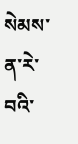སེམས་ན་རེ་བའི་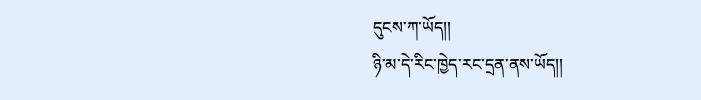དུངས་ཀ་ཡོད།།
ཉི་མ་དེ་རིང་ཁྱེད་རང་དྲན་ནས་ཡོད།།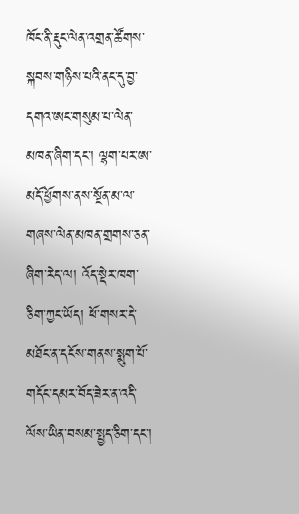ཁོང་ནི་རྡུང་ལེན་འགྲན་ཚོགས་སྐབས་གཉིས་པའི་ནང་དུ་བྱ་དགའ་ཨང་གསུམ་པ་ལེན་མཁན་ཞིག་དང་། ལྷག་པར་ཨ་མདོ་ཕྱོགས་ནས་སྔོན་མ་ལ་གཞས་ལེན་མཁན་གྲགས་ཅན་ཞིག་རེད་ལ། འོད་སྡེར་ཁག་ཅིག་ཀྱང་ཡོད། ཕོ་གསར་དེ་མཐོང་ན་དངོས་གནས་སྨུག་པོ་གདོང་དམར་བོད་ཟེར་ན་འདི་ལོས་ཡིན་བསམ་སྤྱད་ཅིག་དང་།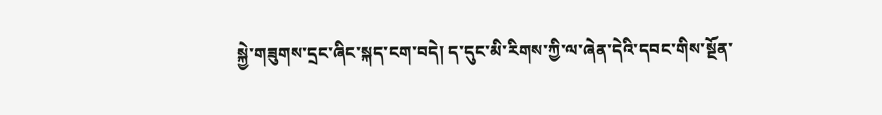སྐྱེ་གཟུགས་དྲང་ཞིང་སྐད་ངག་བདེ། ད་དུང་མི་རིགས་ཀྱི་ལ་ཞེན་དེའི་དབང་གིས་སྔོན་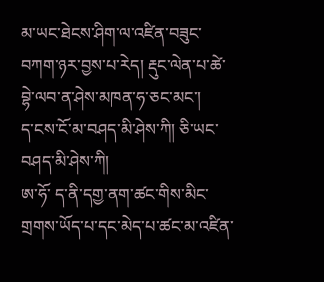མ་ཡང་ཐེངས་ཤིག་ལ་འཛིན་བཟུང་བཀག་ཉར་བྱས་པ་རེད། རྡུང་ལེན་པ་ཚེ་བྷེ་ལབ་ན་ཤེས་མཁན་ཧ་ཅང་མང་།
ད་ངས་ངོ་མ་བཤད་མི་ཤེས་ཀི། ཅི་ཡང་བཤད་མི་ཤེས་ཀི།
ཨ་ཧོ་ ད་ནི་དགྱ་ནག་ཚང་གིས་མིང་གྲགས་ཡོད་པ་དང་མེད་པ་ཚང་མ་འཛིན་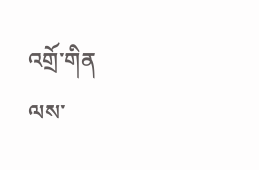འགྲོ་གིན
ལས་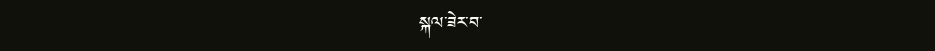སྐལ་ཟེར་བ་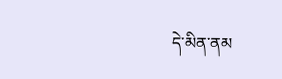དེ་མིན་ནམ